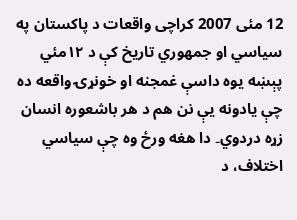12 مئی 2007 کراچی واقعات د پاکستان په سیاسي او جمهوري تاریخ کې د ۱۲مئي پېښه یوه داسې غمجنه او خونړۍ واقعه ده چې یادونه یې نن هم د هر باشعوره انسان زړه دردوي۔ دا هغه ورځ وه چې سیاسي اختلاف، د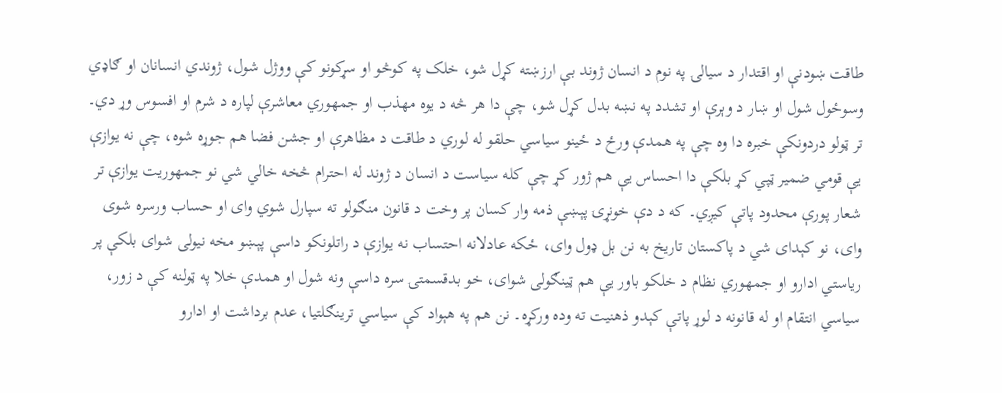طاقت ښودنې او اقتدار د سیالۍ په نوم د انسان ژوند بې ارزښته کړل شو، خلک په کوڅو او سړکونو کې ووژل شول، ژوندي انسانان او ګاډي وسوځول شول او ښار د وېرې او تشدد په نښه بدل کړل شو، چې دا هر څه د یوه مهذب او جمهوري معاشرې لپاره د شرم او افسوس وړ دي۔ تر ټولو دردونکې خبره دا وه چې په همدې ورځ د ځینو سیاسي حلقو له لوري د طاقت د مظاهرې او جشن فضا هم جوړه شوه، چې نه یوازې یې قومي ضمیر ټپي کړ بلکې دا احساس یې هم ژور کړ چې کله سیاست د انسان د ژوند له احترام څخه خالي شي نو جمهوریت یوازې تر شعار پورې محدود پاتې کیږي۔ که د دې خونړۍ پېښې ذمه وار کسان پر وخت د قانون منګولو ته سپارل شوي وای او حساب ورسره شوی وای، نو کېدای شي د پاکستان تاریخ به نن بل ډول وای، ځکه عادلانه احتساب نه یوازې د راتلونکو داسې پېښو مخه نیولی شوای بلکې پر ریاستي ادارو او جمهوري نظام د خلکو باور یې هم ټینګولی شوای، خو بدقسمتۍ سره داسې ونه شول او همدې خلا په ټولنه کې د زور، سیاسي انتقام او له قانونه د لوړ پاتې کېدو ذهنیت ته وده ورکړه۔ نن هم په هېواد کې سیاسي ترینګلتیا، عدم برداشت او ادارو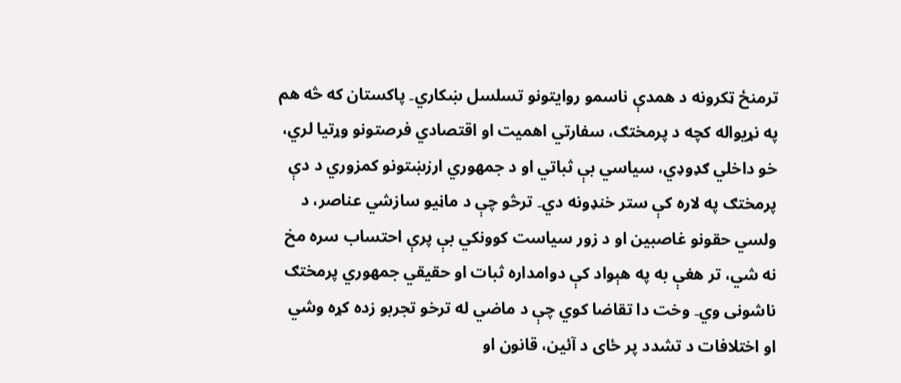ترمنځ ټکرونه د همدې ناسمو روایتونو تسلسل ښکاري۔ پاکستان که څه هم په نړیواله کچه د پرمختګ، سفارتي اهمیت او اقتصادي فرصتونو وړتیا لري، خو داخلي ګډوډي، سیاسي بې ثباتي او د جمهوري ارزښتونو کمزوري د دې پرمختګ په لاره کې ستر خنډونه دي۔ ترڅو چې د ماڼیو سازشي عناصر، د ولسي حقونو غاصبین او د زور سیاست کوونکي بې پرې احتساب سره مخ نه شي، تر هغې به په هېواد کې دوامداره ثبات او حقیقي جمهوري پرمختګ ناشونی وي۔ وخت دا تقاضا کوي چې د ماضي له ترخو تجربو زده کړه وشي او اختلافات د تشدد پر ځای د آئین، قانون او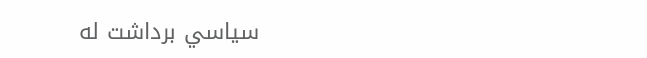سیاسي برداشت له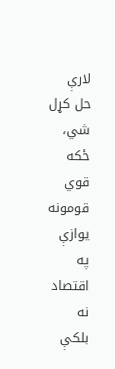لارې حل کړل شي، ځکه قوي قومونه یوازې په اقتصاد نه بلکې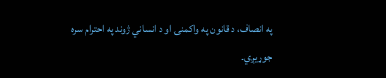په انصاف، د قانون په واکمنۍ او د انساني ژوند په احترام سره جوړیږي۔